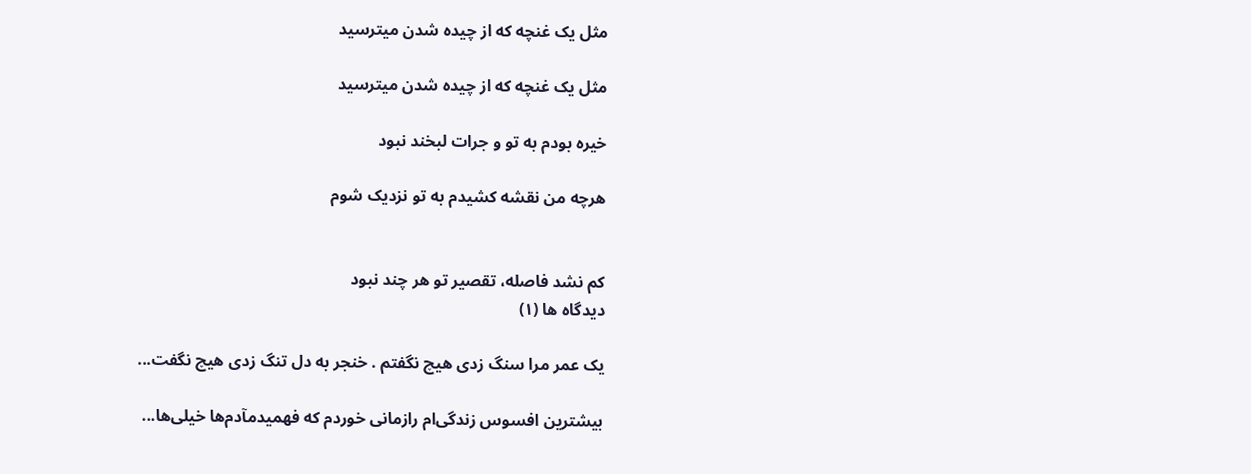مثل یک غنچه که از چیده شدن میترسید

مثل یک غنچه که از چیده شدن میترسید

خیره بودم به تو و جرات لبخند نبود

هرچه من نقشه کشیدم به تو نزدیک شوم


کم نشد فاصله، تقصیر تو هر چند نبود
دیدگاه ها (۱)

یک عمر مرا سنگ زدی هیچ نگفتم . خنجر به دل تنگ زدی هیچ نگفت...

بیشترین افسوس زندگی‌ام رازمانی خوردم که فهمیدمآدم‌ها خیلی‌ها...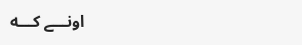اونـــے کـــه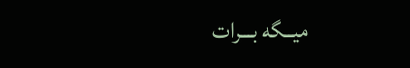میــگه بـــرات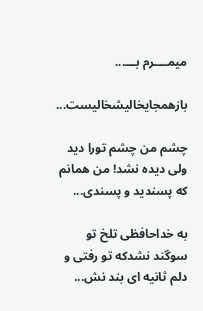میمــــرم بـــ...

بازهمجایخالیشخالیست...

چشم من چشم تورا دید ولی دیده نشد! من همانم که پسندید و پسندی...

به خداحافظی تلخ تو سوگند نشدکه تو رفتی و دلم ثانیه ای بند نش...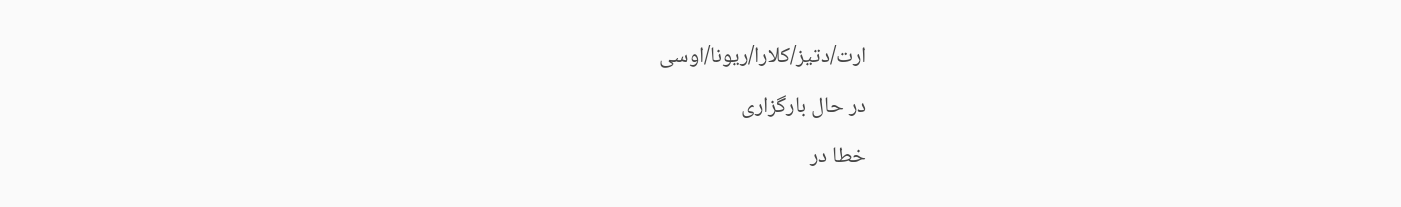ارت/دتیز/کلارا/ریونا/اوسی

در حال بارگزاری

خطا در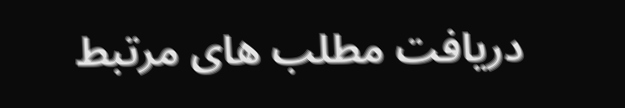دریافت مطلب های مرتبط